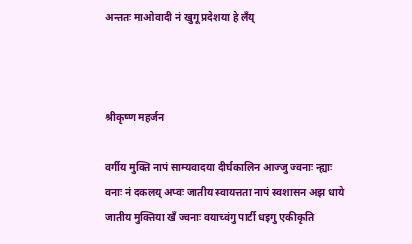अन्ततः माओवादी नं खुगू प्रदेशया हे लँय्



श्रीकृष्ण महर्जन

वर्गीय मुक्ति नापं साम्यवादया दीर्घकालिन आज्जु ज्वनाः न्ह्याः वनाः नं दकलय् अप्वः जातीय स्वायत्तता नापं स्वशासन अझ धाये जातीय मुक्तिया खँ ज्वनाः वयाच्वंगु पार्टी धइगु एकीकृति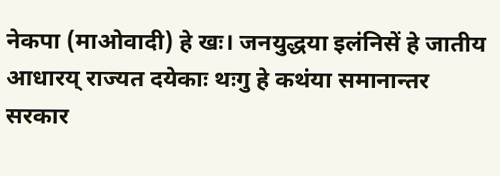नेकपा (माओवादी) हे खः। जनयुद्धया इलंनिसें हे जातीय आधारय् राज्यत दयेकाः थःगु हे कथंया समानान्तर सरकार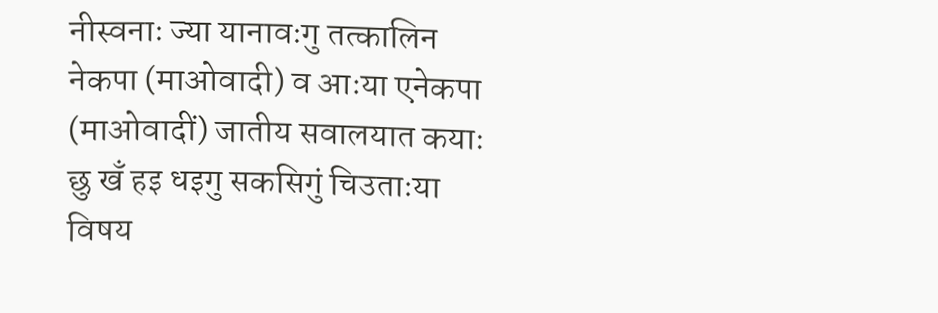नीस्वनाः ज्या यानावःगु तत्कालिन नेकपा (माओवादी) व आःया एनेकपा (माओवादीं) जातीय सवालयात कयाः छु खँ हइ धइगु सकसिगुं चिउताःया विषय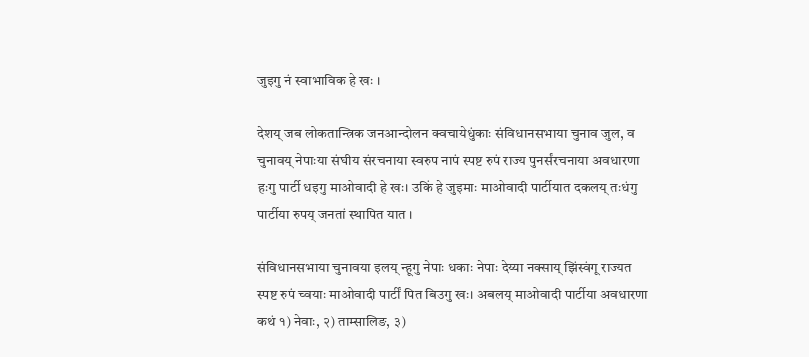जुइगु नं स्वाभाविक हे खः ।

देशय् जब लोकतान्त्रिक जनआन्दोलन क्वचायेधुंकाः संविधानसभाया चुनाव जुल, व चुनावय् नेपाःया संघीय संरचनाया स्वरुप नापं स्पष्ट रुपं राज्य पुनर्संरचनाया अवधारणा हःगु पार्टी धइगु माओवादी हे खः। उकिं हे जुइमाः माओवादी पार्टीयात दकलय् तःधंगु पार्टीया रुपय् जनतां स्थापित यात ।

संविधानसभाया चुनावया इलय् न्हूगु नेपाः धकाः नेपाः देय्या नक्साय् झिंस्वंगू राज्यत स्पष्ट रुपं च्वयाः माओवादी पार्टीं पित बिउगु खः। अबलय् माओवादी पार्टीया अवधारणा कथं १) नेवाः, २) ताम्सालिङ, ३)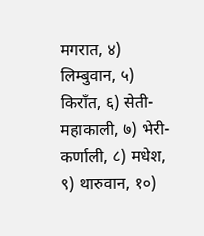मगरात, ४) लिम्बुवान, ५) किराँत, ६) सेती-महाकाली, ७) भेरी-कर्णाली, ८) मधेश, ९) थारुवान, १०)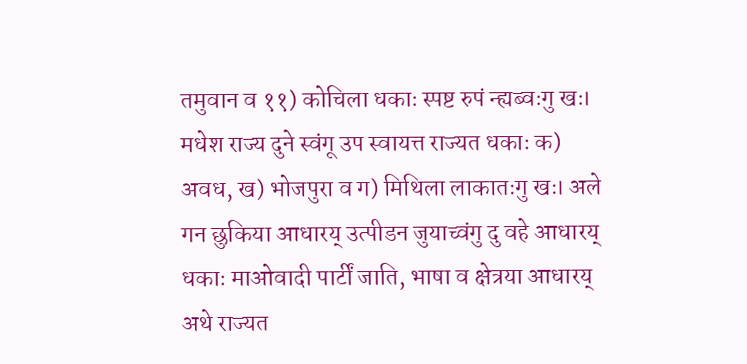तमुवान व ११) कोचिला धकाः स्पष्ट रुपं न्ह्यब्वःगु खः। मधेश राज्य दुने स्वंगू उप स्वायत्त राज्यत धकाः क) अवध, ख) भोजपुरा व ग) मिथिला लाकातःगु खः। अले गन छुकिया आधारय् उत्पीडन जुयाच्वंगु दु वहे आधारय् धकाः माओवादी पार्टीं जाति, भाषा व क्षेत्रया आधारय् अथे राज्यत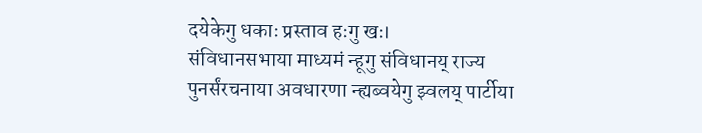दयेकेगु धकाः प्रस्ताव हःगु खः।
संविधानसभाया माध्यमं न्हूगु संविधानय् राज्य पुनर्संरचनाया अवधारणा न्ह्यब्वयेगु झ्वलय् पार्टीया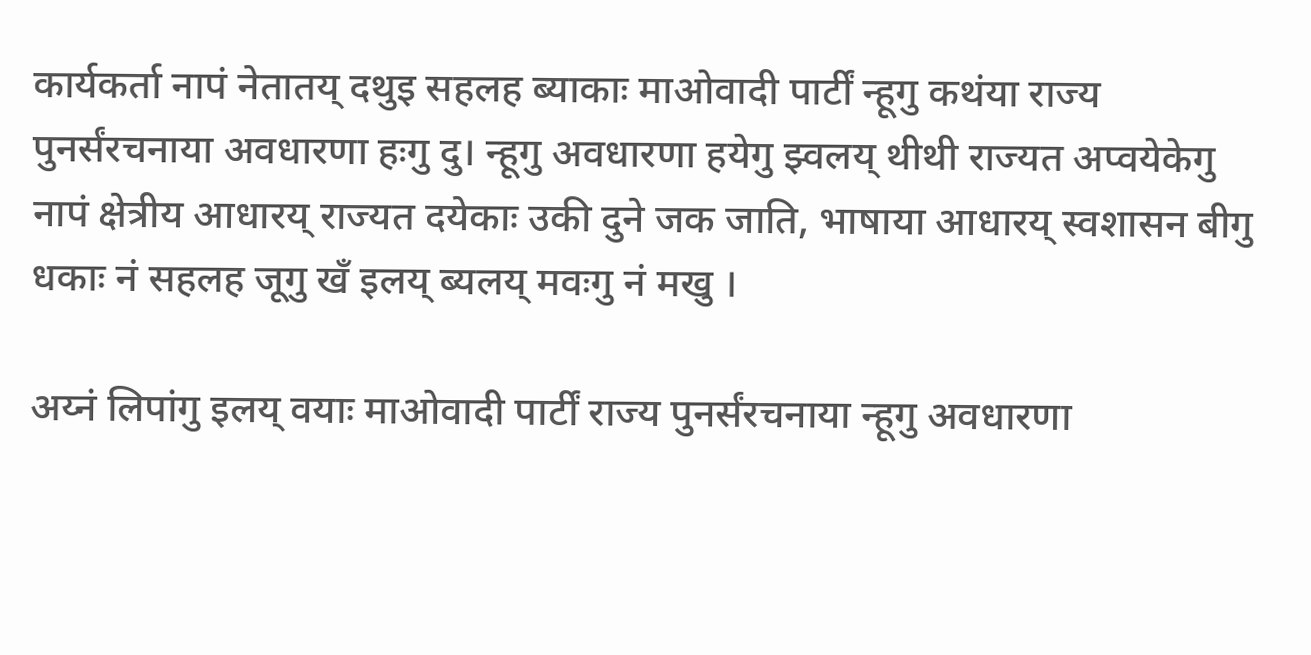कार्यकर्ता नापं नेतातय् दथुइ सहलह ब्याकाः माओवादी पार्टीं न्हूगु कथंया राज्य पुनर्संरचनाया अवधारणा हःगु दु। न्हूगु अवधारणा हयेगु झ्वलय् थीथी राज्यत अप्वयेकेगु नापं क्षेत्रीय आधारय् राज्यत दयेकाः उकी दुने जक जाति, भाषाया आधारय् स्वशासन बीगु धकाः नं सहलह जूगु खँ इलय् ब्यलय् मवःगु नं मखु ।

अय्नं लिपांगु इलय् वयाः माओवादी पार्टीं राज्य पुनर्संरचनाया न्हूगु अवधारणा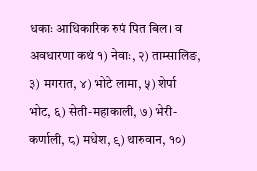धकाः आधिकारिक रुपं पित बिल। व अवधारणा कथं १) नेवाः, २) ताम्सालिङ, ३) मगरात, ४) भोटे लामा, ५) शेर्पा भोट, ६) सेती-महाकाली, ७) भेरी-कर्णाली, ८) मधेश, ९) थारुवान, १०)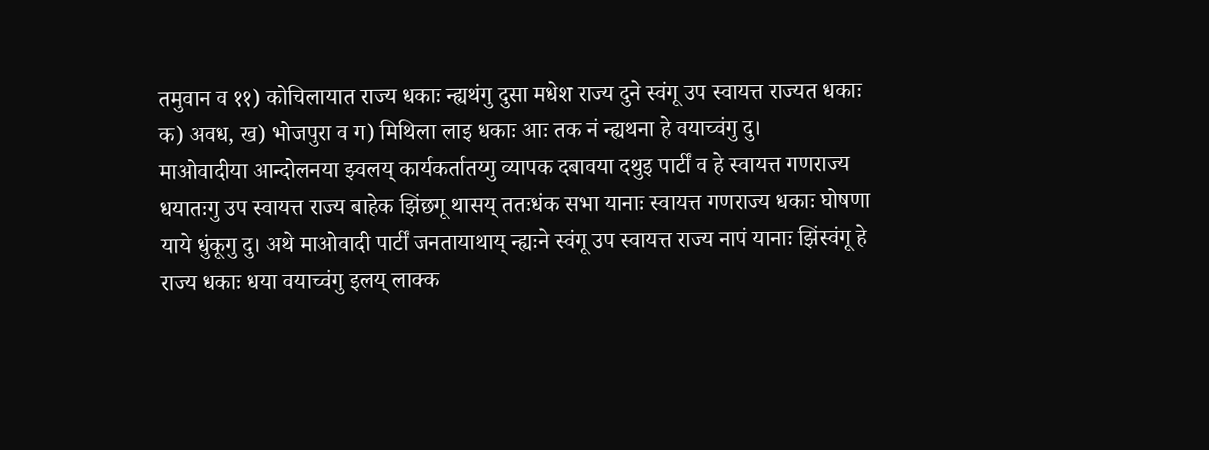तमुवान व ११) कोचिलायात राज्य धकाः न्ह्यथंगु दुसा मधेश राज्य दुने स्वंगू उप स्वायत्त राज्यत धकाः क) अवध, ख) भोजपुरा व ग) मिथिला लाइ धकाः आः तक नं न्ह्यथना हे वयाच्वंगु दु।
माओवादीया आन्दोलनया झ्वलय् कार्यकर्तातय्गु व्यापक दबावया दथुइ पार्टीं व हे स्वायत्त गणराज्य धयातःगु उप स्वायत्त राज्य बाहेक झिंछगू थासय् ततःधंक सभा यानाः स्वायत्त गणराज्य धकाः घोषणा याये धुंकूगु दु। अथे माओवादी पार्टीं जनतायाथाय् न्ह्यःने स्वंगू उप स्वायत्त राज्य नापं यानाः झिंस्वंगू हे राज्य धकाः धया वयाच्वंगु इलय् लाक्क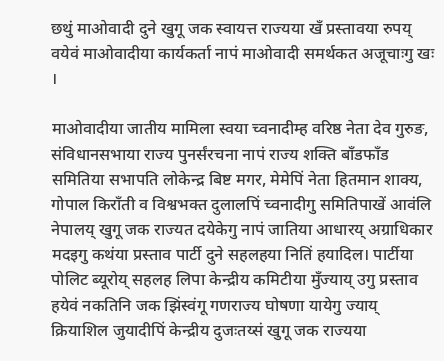छथुं माओवादी दुने खुगू जक स्वायत्त राज्यया खँ प्रस्तावया रुपय् वयेवं माओवादीया कार्यकर्ता नापं माओवादी समर्थकत अजूचाःगु खः ।

माओवादीया जातीय मामिला स्वया च्वनादीम्ह वरिष्ठ नेता देव गुरुङ, संविधानसभाया राज्य पुनर्संरचना नापं राज्य शक्ति बाँडफाँड समितिया सभापति लोकेन्द्र बिष्ट मगर, मेमेपिं नेता हितमान शाक्य, गोपाल किराँती व विश्वभक्त दुलालपिं च्वनादीगु समितिपाखें आवंलि नेपालय् खुगू जक राज्यत दयेकेगु नापं जातिया आधारय् अग्राधिकार मदइगु कथंया प्रस्ताव पार्टी दुने सहलहया नितिं हयादिल। पार्टीया पोलिट ब्यूरोय् सहलह लिपा केन्द्रीय कमिटीया मुँज्याय् उगु प्रस्ताव हयेवं नकतिनि जक झिंस्वंगू गणराज्य घोषणा यायेगु ज्याय् क्रियाशिल जुयादीपिं केन्द्रीय दुजःतय्सं खुगू जक राज्यया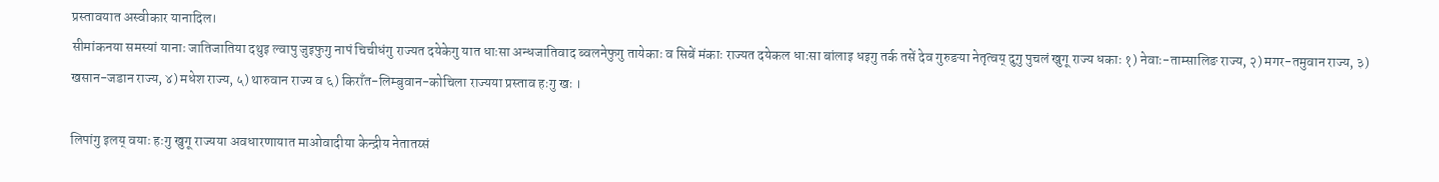प्रस्तावयात अस्वीकार यानादिल।
सीमांकनया समस्यां यानाः जातिजातिया दथुइ ल्वापु जुइफुगु नापं चिचीधंगु राज्यत दयेकेगु यात धाःसा अन्धजातिवाद ब्वलनेफुगु तायेकाः व सिबें मंकाः राज्यत दयेकल धाःसा बांलाइ धइगु तर्क तसें देव गुरुङया नेतृत्वय् दुगु पुचलं खुगू राज्य धकाः १) नेवाः-ताम्सालिङ राज्य, २) मगर-तमुवान राज्य, ३) खसान-जडान राज्य, ४) मधेश राज्य, ५) थारुवान राज्य व ६) किराँत-लिम्बुवान-कोचिला राज्यया प्रस्ताव हःगु खः ।

लिपांगु इलय् वयाः हःगु खुगू राज्यया अवधारणायात माओवादीया केन्द्रीय नेतातय्सं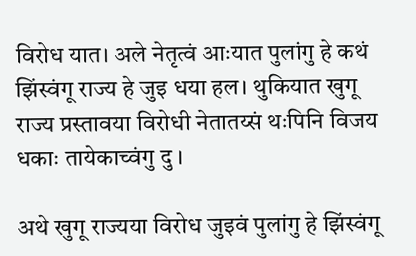विरोध यात। अले नेतृत्वं आःयात पुलांगु हे कथं झिंस्वंगू राज्य हे जुइ धया हल। थुकियात खुगू राज्य प्रस्तावया विरोधी नेतातय्सं थःपिनि विजय धकाः तायेकाच्वंगु दु ।

अथे खुगू राज्यया विरोध जुइवं पुलांगु हे झिंस्वंगू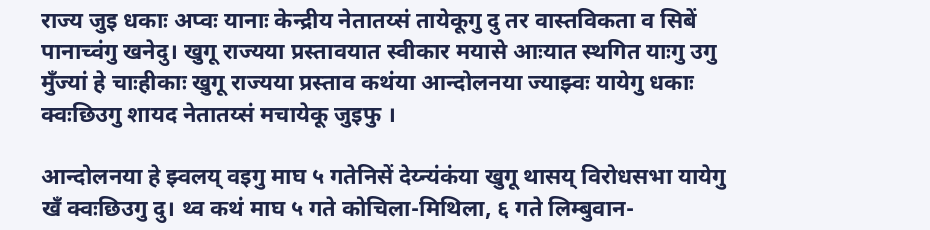राज्य जुइ धकाः अप्वः यानाः केन्द्रीय नेतातय्सं तायेकूगु दु तर वास्तविकता व सिबें पानाच्वंगु खनेदु। खुगू राज्यया प्रस्तावयात स्वीकार मयासे आःयात स्थगित याःगु उगु मुँज्यां हे चाःहीकाः खुगू राज्यया प्रस्ताव कथंया आन्दोलनया ज्याझ्वः यायेगु धकाः क्वःछिउगु शायद नेतातय्सं मचायेकू जुइफु ।

आन्दोलनया हे झ्वलय् वइगु माघ ५ गतेनिसें देय्न्यंकंया खुगू थासय् विरोधसभा यायेगु खँ क्वःछिउगु दु। थ्व कथं माघ ५ गते कोचिला-मिथिला, ६ गते लिम्बुवान-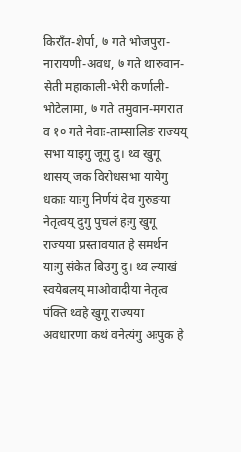किराँत-शेर्पा, ७ गते भोजपुरा-नारायणी-अवध, ७ गते थारुवान-सेती महाकाली-भेरी कर्णाली-भोटेलामा, ७ गते तमुवान-मगरात व १० गते नेवाः-ताम्सालिङ राज्यय् सभा याइगु जूगु दु। थ्व खुगू थासय् जक विरोधसभा यायेगु धकाः याःगु निर्णयं देव गुरुङया नेतृत्वय् दुगु पुचलं हःगु खुगू राज्यया प्रस्तावयात हे समर्थन याःगु संकेत बिउगु दु। थ्व ल्याखं स्वयेबलय् माओवादीया नेतृत्व पंक्ति थ्वहे खुगू राज्यया अवधारणा कथं वनेत्यंगु अःपुक हे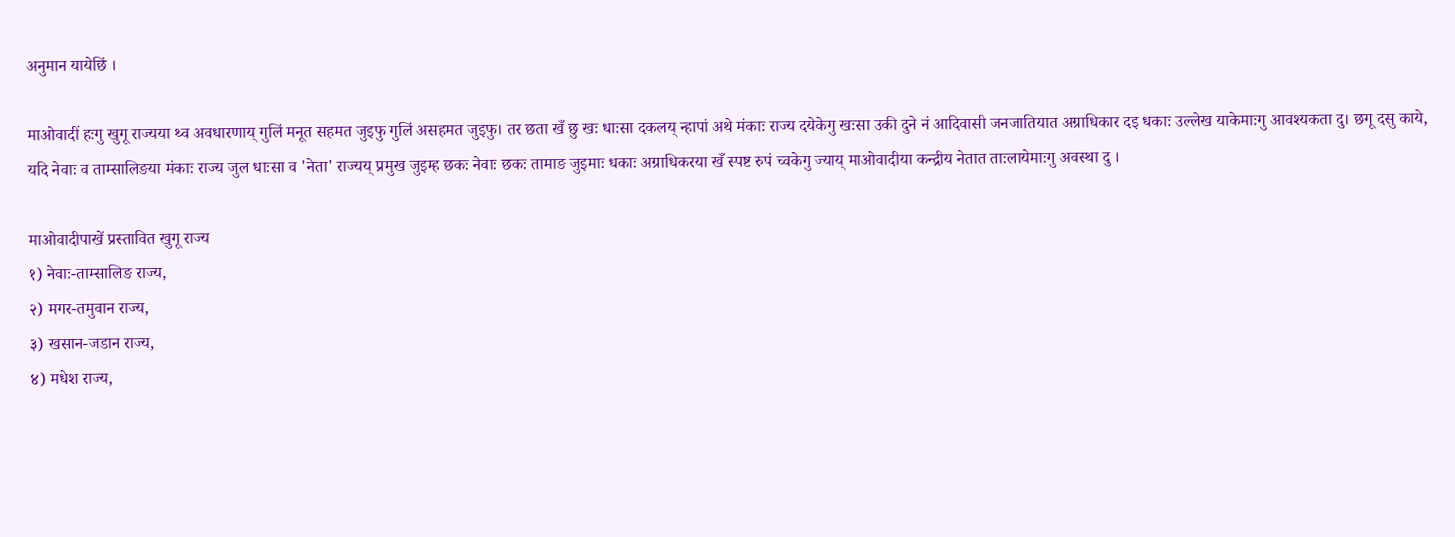अनुमान यायेछिं ।

माओवादीं हःगु खुगू राज्यया थ्व अवधारणाय् गुलिं मनूत सहमत जुइफु गुलिं असहमत जुइफु। तर छता खँ छु खः धाःसा दकलय् न्हापां अथे मंकाः राज्य दयेकेगु खःसा उकी दुने नं आदिवासी जनजातियात अग्राधिकार दइ धकाः उल्लेख याकेमाःगु आवश्यकता दु। छगू दसु काये, यदि नेवाः व ताम्सालिङया मंकाः राज्य जुल धाःसा व 'नेता' राज्यय् प्रमुख जुइम्ह छकः नेवाः छकः तामाङ जुइमाः धकाः अग्राधिकरया खँ स्पष्ट रुपं च्वकेगु ज्याय् माओवादीया कन्द्रीय नेतात ताःलायेमाःगु अवस्था दु ।

माओवादीपाखें प्रस्तावित खुगू राज्य
१) नेवाः-ताम्सालिङ राज्य,
२) मगर-तमुवान राज्य,
३) खसान-जडान राज्य,
४) मधेश राज्य,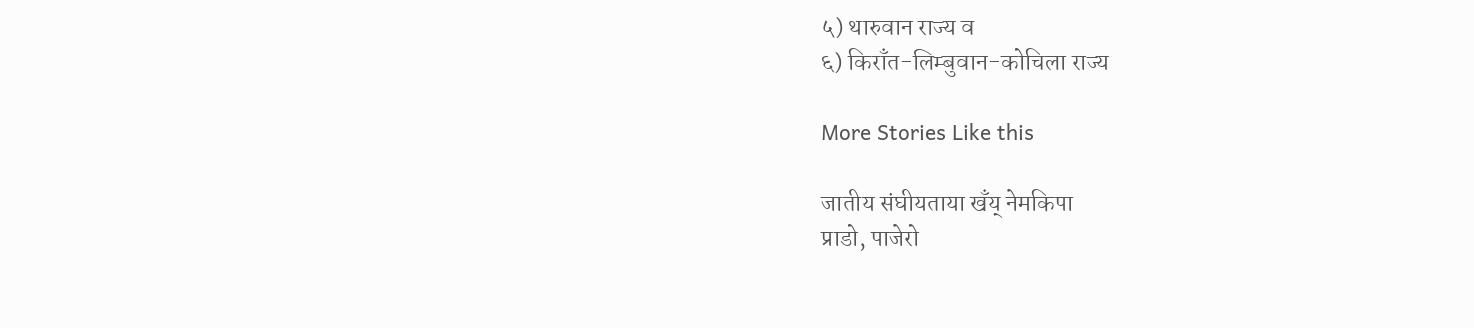५) थारुवान राज्य व
६) किराँत-लिम्बुवान-कोचिला राज्य

More Stories Like this

जातीय संघीयताया खँय् नेमकिपा
प्राडो, पाजेरो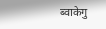ब्वाकेगु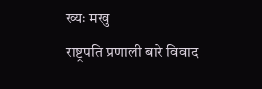ख्यः मखु
राष्ट्रपति प्रणाली बारे विवाद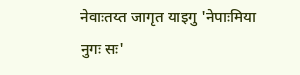नेवाःतय्त जागृत याइगु 'नेपाःमिया नुगः सः'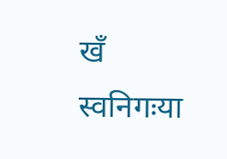खँ स्वनिगःया